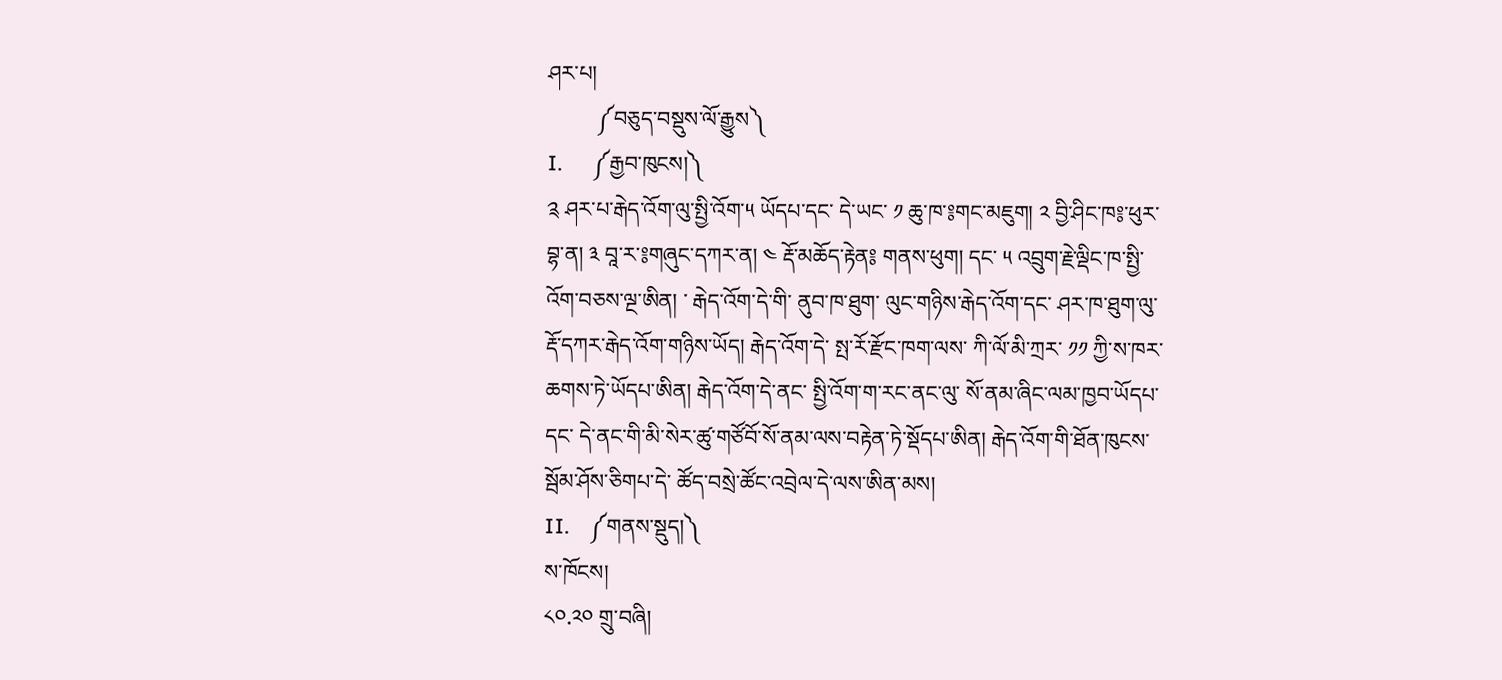ཤར་པ།
         ༼བཅུད་བསྡུས་ལོ་རྒྱུས༽
I.      ༼རྒྱབ་ཁུངས།༽
༉ ཤར་པ་རྒེད་འོག་ལུ་སྤྱི་འོག་༥ ཡོདཔ་དང་ དེ་ཡང་ ༡ ཆུ་ཁ་༔གང་མཇུག། ༢ བྱི་ཤིང་ཁ༔་ཕུར་བྷ་ན། ༣ བཱ་ར་༔གཞུང་དཀར་ན། ༤ རྡོ་མཆོད་རྟེན༔ གནས་ཕུག། དང་ ༥ འབྲུག་རྗེ་ལྡིང་ཁ་སྤྱི་འོག་བཅས་ལྔ་ཨིན། ་ རྒེད་འོག་དེ་གི་ ནུབ་ཁ་ཐུག་ ལུང་གཉིས་རྒེད་འོག་དང་ ཤར་ཁ་ཐུག་ལུ་རྡོ་དཀར་རྒེད་འོག་གཉིས་ཡོད། རྒེད་འོག་དེ་ སྤ་རོ་རྫོང་ཁག་ལས་ ཀི་ལོ་མི་ཀྲར་ ༡༡ ཀྱི་ས་ཁར་ཆགས་ཏེ་ཡོདཔ་ཨིན། རྒེད་འོག་དེ་ནང་ སྤྱི་འོག་ག་རང་ནང་ལུ་ སོ་ནམ་ཞིང་ལམ་ཁྱབ་ཡོདཔ་དང་ དེ་ནང་གི་མི་སེར་ཚུ་གཙོབོ་སོ་ནམ་ལས་བརྟེན་ཏེ་སྡོདཔ་ཨིན། རྒེད་འོག་གི་ཐོན་ཁུངས་སྦོམ་ཤོས་ཅིགཔ་དེ་ ཚོད་བསྲེ་ཚོང་འབྲེལ་དེ་ལས་ཨིན་མས།
II.    ༼གནས་སྡུད།༽
ས་ཁོངས།
༨༠.༢༠ གྲུ་བཞི།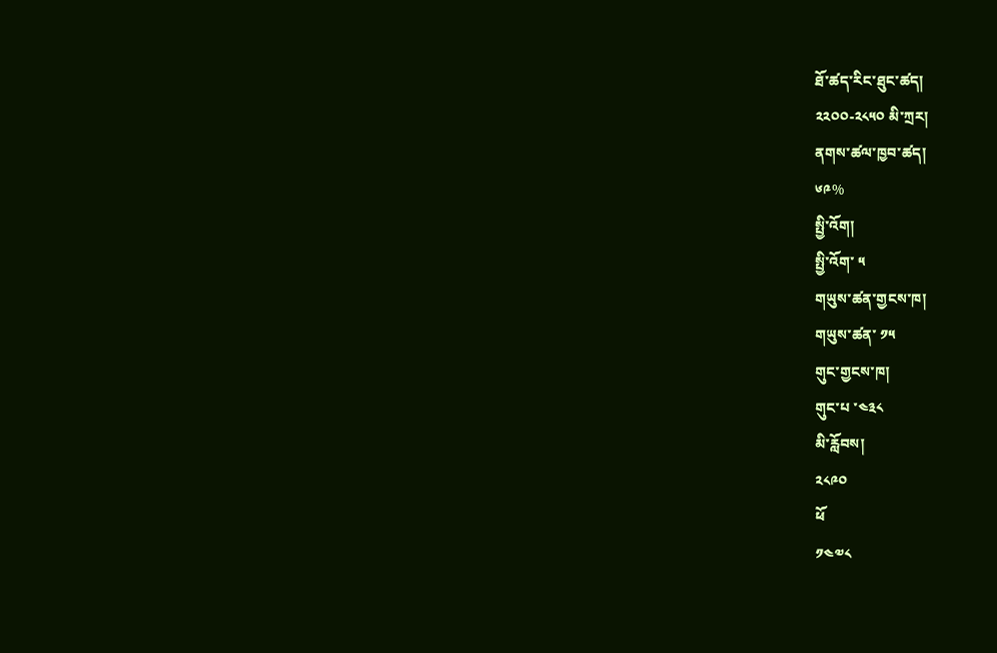ཐོ་ཚད་རིང་ཐུང་ཚད།
༢༢༠༠-༢༨༥༠ མི་ཀྲར།
ནགས་ཚལ་ཁྱབ་ཚད།
༦༩%
སྤྱི་འོག།
སྤྱི་འོག་ ༥
གཡུས་ཚན་གྱངས་ཁ།
གཡུས་ཚན་ ༡༥
གུང་གྱངས་ཁ།
གུང་པ ་༤༣༨
མི་རློབས།
༢༨༩༠
ཕོ
༡༤༧༨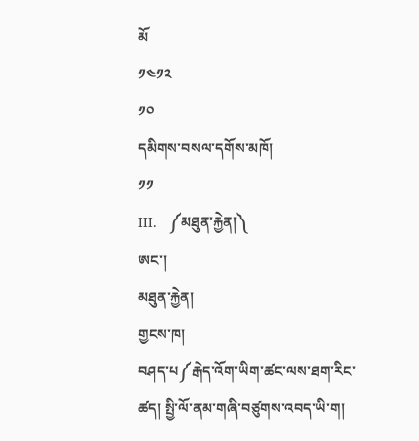མོ
༡༤༡༢
༡༠
དམིགས་བསལ་དགོས་མཁོ།
༡༡
III.   ༼མཐུན་རྐྱེན།༽
ཨང་།
མཐུན་རྐྱེན།
གྱངས་ཁ།
བཤད་པ༼རྒེད་འོག་ཡིག་ཚང་ལས་ཐག་རིང་ཚད། སྤྱི་ལོ་ནམ་གཞི་བཙུགས་འབད་ཡི་ག།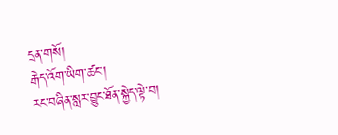དྲན་གསོ།
རྒེད་འོག་ཡིག་ཚང་།
རང་བཞིན་སླར་བྱུང་ཐོན་སྐྱེད་ལྟེ་བ།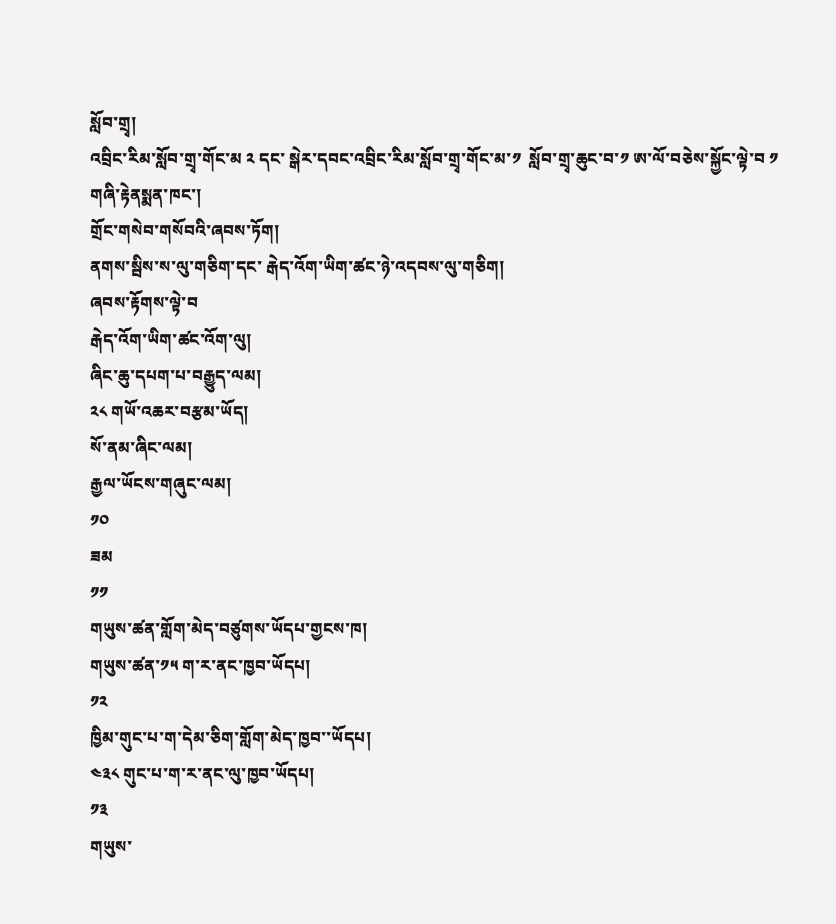སློབ་གྲྭ།
འབྲིང་རིམ་སློབ་གྲྭ་གོང་མ ༢ དང་ སྒེར་དབང་འབྲིང་རིམ་སློབ་གྲྭ་གོང་མ་༡  སློབ་གྲྭ་ཆུང་བ་༡ ཨ་ལོ་བཅེས་སྐྱོང་ལྟེ་བ ༡
གཞི་རྟེནསྨན་ཁང་།
གྲོང་གསེབ་གསོབའི་ཞབས་ཏོག།
ནགས་སྦིས་ས་ལུ་གཅིག་དང་ རྒེད་འོག་ཡིག་ཚང་ཉེ་འདབས་ལུ་གཅིག།
ཞབས་རྟོགས་ལྟེ་བ
རྒེད་འོག་ཡིག་ཚང་འོག་ལུ།
ཞིང་ཆུ་དཔག་པ་བརྒྱུད་ལམ།
༢༨ གཡོ་འཆར་བརྩམ་ཡོད།
སོ་ནམ་ཞིང་ལམ།
རྒྱལ་ཡོངས་གཞུང་ལམ།
༡༠
ཟམ
༡༡
གཡུས་ཚན་གློག་མེད་བཙུགས་ཡོདཔ་གྱངས་ཁ།
གཡུས་ཚན་༡༥ ག་ར་ནང་ཁྱབ་ཡོདཔ།
༡༢
ཁྱིམ་གུང་པ་ག་དེམ་ཅིག་གློག་མེད་ཁྱབ་་ཡོདཔ།
༤༣༨ གུང་པ་ག་ར་ནང་ལུ་ཁྱབ་ཡོདཔ།
༡༣
གཡུས་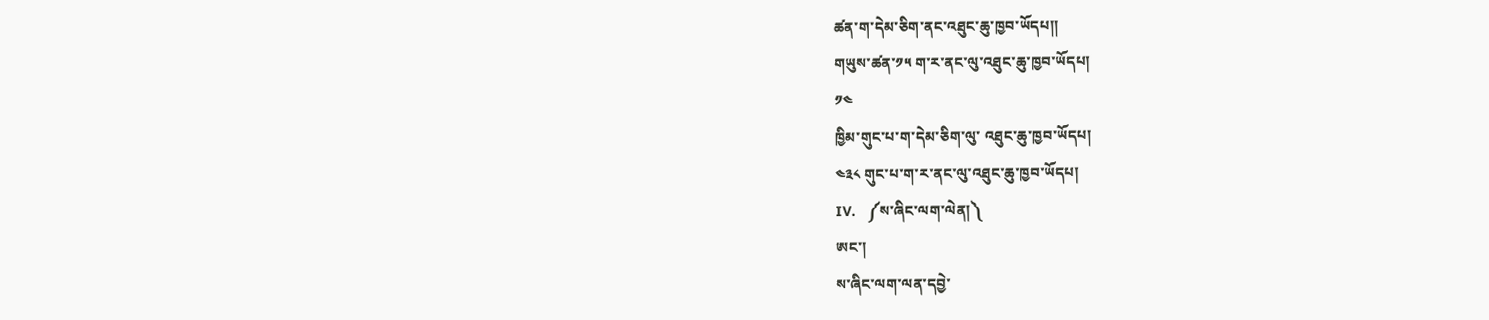ཚན་ག་དེམ་ཅིག་ནང་འཐུང་ཆུ་ཁྱབ་ཡོདཔ།།
གཡུས་ཚན་༡༥ ག་ར་ནང་ལུ་འཐུང་ཆུ་ཁྱབ་ཡོདཔ།
༡༤
ཁྱིམ་གུང་པ་ག་དེམ་ཅིག་ལུ་ འཐུང་ཆུ་ཁྱབ་ཡོདཔ།
༤༣༨ གུང་པ་ག་ར་ནང་ལུ་འཐུང་ཆུ་ཁྱབ་ཡོདཔ།
IV.   ༼ས་ཞིང་ལག་ལེན།༽
ཨང་།
ས་ཞིང་ལག་ལན་དབྱེ་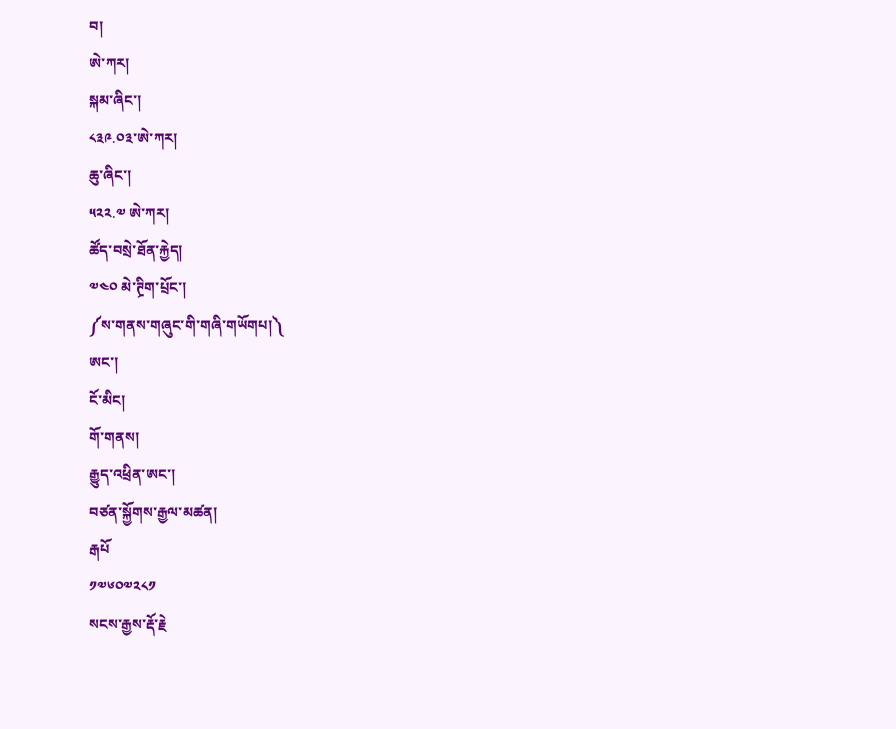བ།
ཨེ་ཀར།
སྐམ་ཞིང་།
༨༣༩.༠༣་ཨེ་ཀར།
ཆུ་ཞིང་།
༥༢༢.༧ ཨེ་ཀར།
ཚོད་བསྲེ་ཐོན་རྐྱེད།
༧༤༠ མེ་ཊྲིག་པྲོང་།
༼ས་གནས་གཞུང་གི་གཞི་གཡོགཔ།༽
ཨང་།
ངོ་མིང།
གོ་གནས།
རྒྱུད་འཕྲིན་ཨང་།
བཙན་སྐྱོགས་རྒྱལ་མཚན།
རྒཔོ
༡༧༦༠༧༢༨༡
སངས་རྒྱས་རྡོ་རྗེ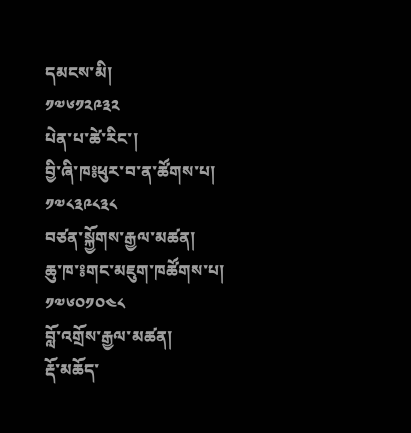དམངས་མི།
༡༧༦༡༢༩༣༢
པེན་པ་ཚེ་རིང་།
བྱི་ཞི་ཁ༔ཕུར་བ་ན་ཚོགས་པ།
༡༧༨༣༩༨༣༨
བཙན་སྐྱོགས་རྒྱལ་མཚན།
ཆུ་ཁ་༔གང་མཇུག་ཁཚོགས་པ།
༡༧༦༠༡༠༤༨
བློ་འགྲོས་རྒྱལ་མཚན།
རྡོ་མཆོད་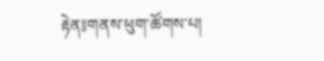རྟེན༔གནས་ཕུག་ཚོགས་པ།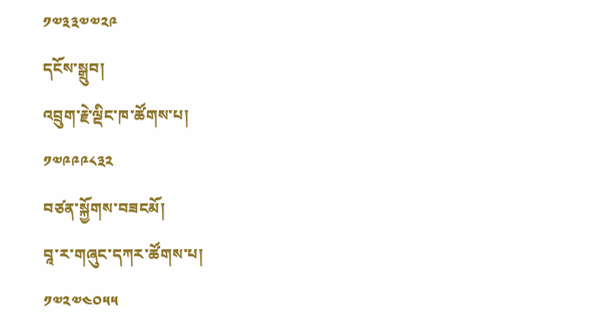༡༧༣༣༧༧༢༩
དངོས་སྒྲུབ།
འབྲུག་རྗེ་ལྡིང་ཁ་ཚོགས་པ།
༡༧༩༩༩༨༣༢
བཙན་སྐྱོགས་བཟངམོ།
བཱ་ར་གཞུང་དཀར་ཚོགས་པ།
༡༧༢༧༤༠༥༥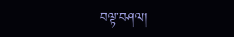བལྟ་བཤལ།